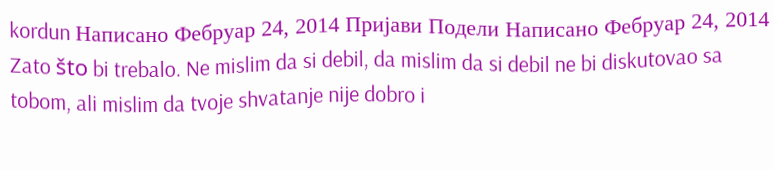kordun Написано Фебруар 24, 2014 Пријави Подели Написано Фебруар 24, 2014 Zato što bi trebalo. Ne mislim da si debil, da mislim da si debil ne bi diskutovao sa tobom, ali mislim da tvoje shvatanje nije dobro i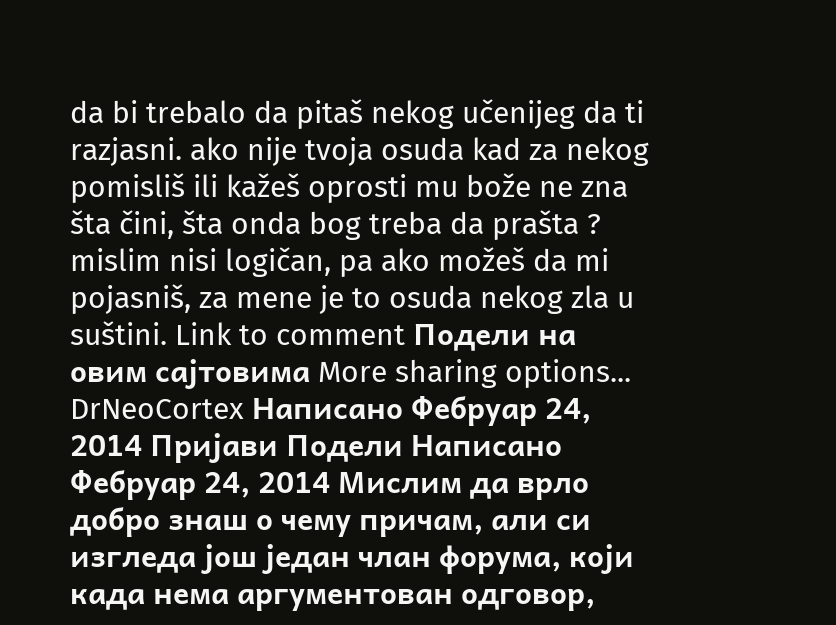da bi trebalo da pitaš nekog učenijeg da ti razjasni. ako nije tvoja osuda kad za nekog pomisliš ili kažeš oprosti mu bože ne zna šta čini, šta onda bog treba da prašta ? mislim nisi logičan, pa ako možeš da mi pojasniš, za mene je to osuda nekog zla u suštini. Link to comment Подели на овим сајтовима More sharing options...
DrNeoCortex Написано Фебруар 24, 2014 Пријави Подели Написано Фебруар 24, 2014 Мислим да врло добро знаш о чему причам, али си изгледа још један члан форума, који када нема аргументован одговор,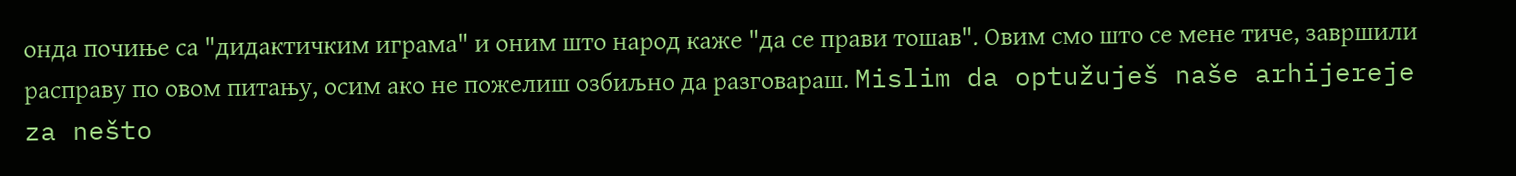онда почиње са "дидактичким играма" и оним што народ каже "да се прави тошав". Овим смо што се мене тиче, завршили расправу по овом питању, осим ако не пожелиш озбиљно да разговараш. Mislim da optužuješ naše arhijereje za nešto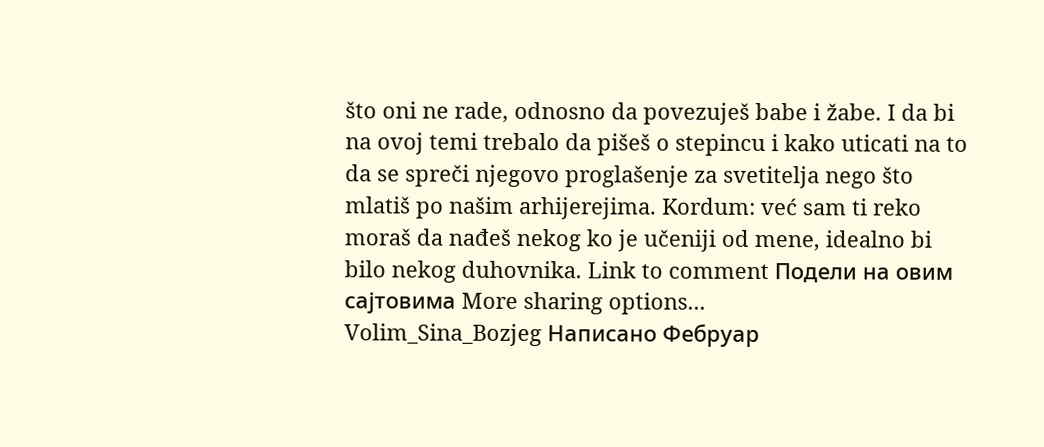što oni ne rade, odnosno da povezuješ babe i žabe. I da bi na ovoj temi trebalo da pišeš o stepincu i kako uticati na to da se spreči njegovo proglašenje za svetitelja nego što mlatiš po našim arhijerejima. Kordum: već sam ti reko moraš da nađeš nekog ko je učeniji od mene, idealno bi bilo nekog duhovnika. Link to comment Подели на овим сајтовима More sharing options...
Volim_Sina_Bozjeg Написано Фебруар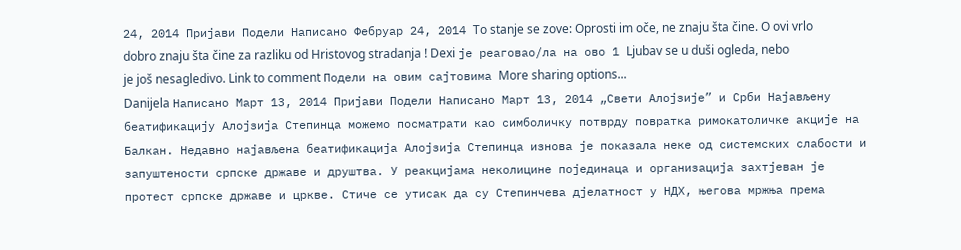24, 2014 Пријави Подели Написано Фебруар 24, 2014 To stanje se zove: Oprosti im oče, ne znaju šta čine. O ovi vrlo dobro znaju šta čine za razliku od Hristovog stradanja ! Dexi је реаговао/ла на ово 1 Ljubav se u duši ogleda, nebo je još nesagledivo. Link to comment Подели на овим сајтовима More sharing options...
Danijela Написано Март 13, 2014 Пријави Подели Написано Март 13, 2014 „Свети Алојзије” и Срби Најављену беатификацију Алојзија Степинца можемо посматрати као симболичку потврду повратка римокатоличке акције на Балкан. Недавно најављена беатификација Алојзија Степинца изнова је показала неке од системских слабости и запуштености српске државе и друштва. У реакцијама неколицине појединаца и организација захтјеван је протест српске државе и цркве. Стиче се утисак да су Степинчева дјелатност у НДХ, његова мржња према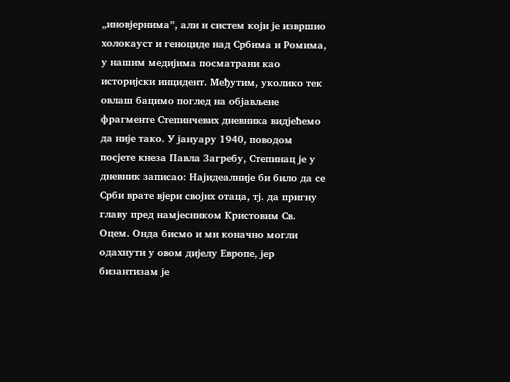„иновјернима”, али и систем који је извршио холокауст и геноциде над Србима и Ромима, у нашим медијима посматрани као историјски инцидент. Међутим, уколико тек овлаш бацимо поглед на објављене фрагменте Степинчевих дневника видјећемо да није тако. У јануару 1940, поводом посјете кнеза Павла Загребу, Степинац је у дневник записао: Најидеалније би било да се Срби врате вјери својих отаца, тј. да пригну главу пред намјесником Кристовим Св. Оцем. Онда бисмо и ми коначно могли одахнути у овом дијелу Европе, јер бизантизам је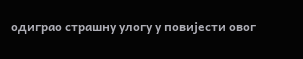одиграо страшну улогу у повијести овог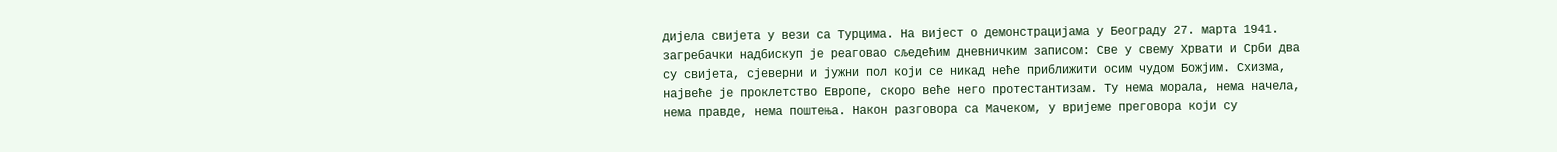дијела свијета у вези са Турцима. На вијест о демонстрацијама у Београду 27. марта 1941. загребачки надбискуп је реаговао сљедећим дневничким записом: Све у свему Хрвати и Срби два су свијета, сјеверни и јужни пол који се никад неће приближити осим чудом Божјим. Схизма, највеће је проклетство Европе, скоро веће него протестантизам. Ту нема морала, нема начела, нема правде, нема поштења. Након разговора са Мачеком, у вријеме преговора који су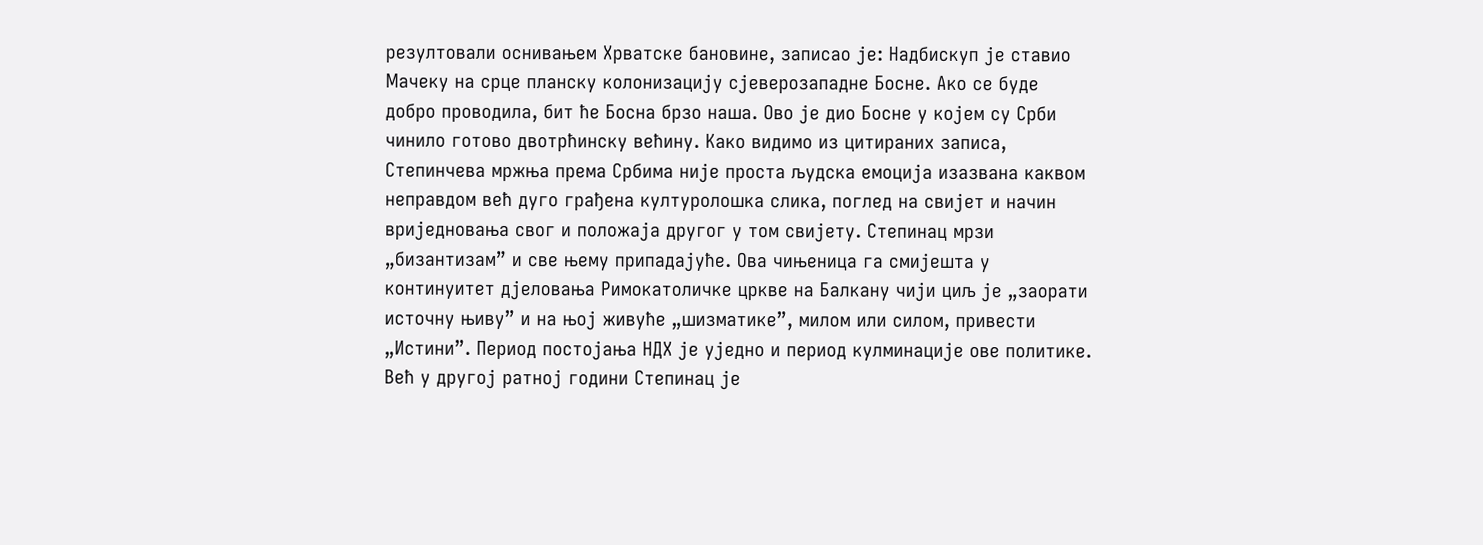резултовали оснивањем Хрватске бановине, записао је: Надбискуп је ставио Мачеку на срце планску колонизацију сјеверозападне Босне. Ако се буде добро проводила, бит ће Босна брзо наша. Ово је дио Босне у којем су Срби чинило готово двотрћинску већину. Како видимо из цитираних записа, Степинчева мржња према Србима није проста људска емоција изазвана каквом неправдом већ дуго грађена културолошка слика, поглед на свијет и начин вриједновања свог и положаја другог у том свијету. Степинац мрзи „бизантизам” и све њему припадајуће. Ова чињеница га смијешта у континуитет дјеловања Римокатоличке цркве на Балкану чији циљ је „заорати источну њиву” и на њој живуће „шизматике”, милом или силом, привести „Истини”. Период постојања НДХ је уједно и период кулминације ове политике. Већ у другој ратној години Степинац је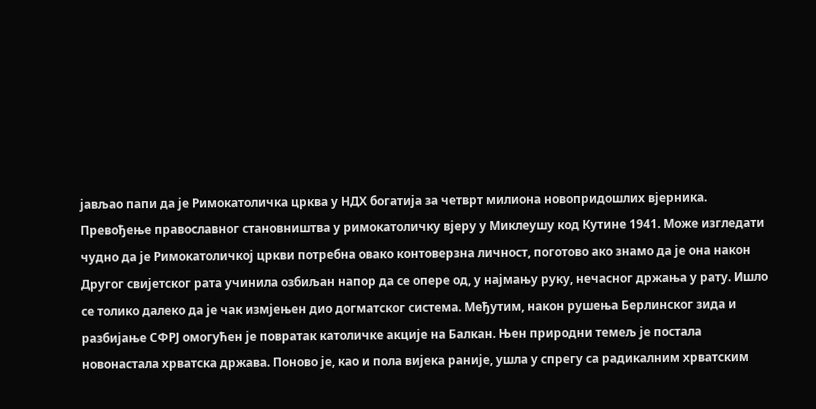јављао папи да је Римокатоличка црква у НДХ богатија за четврт милиона новопридошлих вјерника. Превођење православног становништва у римокатоличку вјеру у Миклеушу код Кутине 1941. Може изгледати чудно да је Римокатоличкој цркви потребна овако контоверзна личност, поготово ако знамо да је она након Другог свијетског рата учинила озбиљан напор да се опере од, у најмању руку, нечасног држања у рату. Ишло се толико далеко да је чак измјењен дио догматског система. Међутим, након рушења Берлинског зида и разбијање СФРЈ омогућен је повратак католичке акције на Балкан. Њен природни темељ је постала новонастала хрватска држава. Поново је, као и пола вијека раније, ушла у спрегу са радикалним хрватским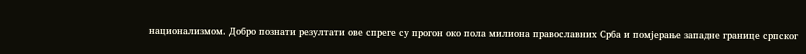национализмом. Добро познати резултати ове спреге су прогон око пола милиона православних Срба и помјерање западне границе српског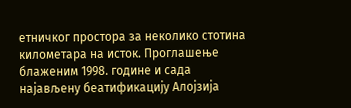етничког простора за неколико стотина километара на исток. Проглашење блаженим 1998. године и сада најављену беатификацију Алојзија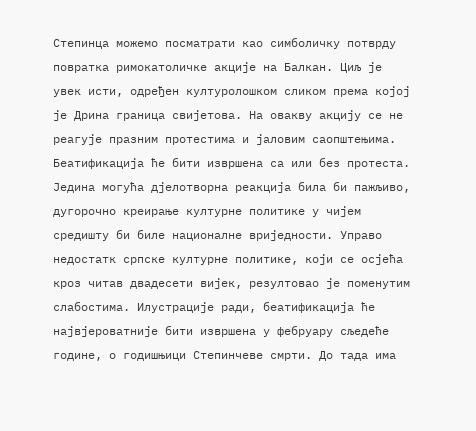Степинца можемо посматрати као симболичку потврду повратка римокатоличке акције на Балкан. Циљ је увек исти, одређен културолошком сликом према којој је Дрина граница свијетова. На овакву акцију се не реагује празним протестима и јаловим саопштењима. Беатификација ће бити извршена са или без протеста. Једина могућа дјелотворна реакција била би пажљиво, дугорочно креирање културне политике у чијем средишту би биле националне вриједности. Управо недостатк српске културне политике, који се осјећа кроз читав двадесети вијек, резултовао је поменутим слабостима. Илустрације ради, беатификација ће највјероватније бити извршена у фебруару сљедеће године, о годишњици Степинчеве смрти. До тада има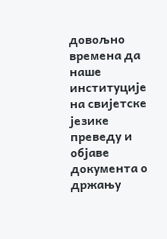довољно времена да наше институције на свијетске језике преведу и објаве документа о држању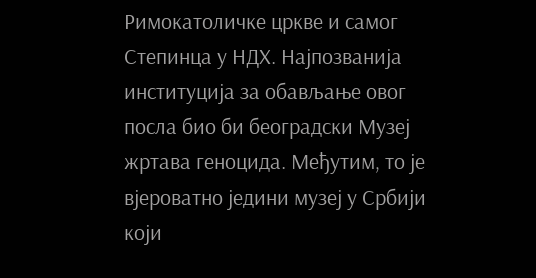Римокатоличке цркве и самог Степинца у НДХ. Најпозванија институција за обављање овог посла био би београдски Музеј жртава геноцида. Међутим, то је вјероватно једини музеј у Србији који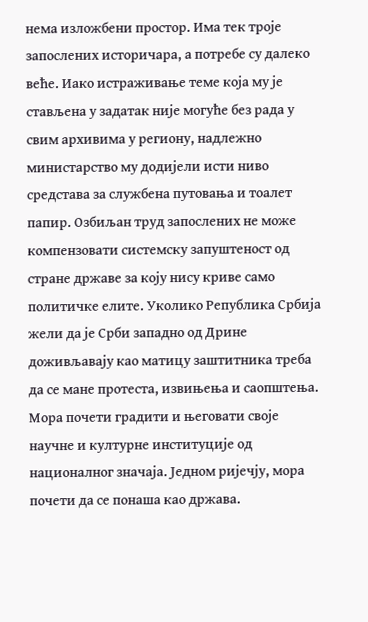нема изложбени простор. Има тек троје запослених историчара, а потребе су далеко веће. Иако истраживање теме која му је стављена у задатак није могуће без рада у свим архивима у региону, надлежно министарство му додијели исти ниво средстава за службена путовања и тоалет папир. Озбиљан труд запослених не може компензовати системску запуштеност од стране државе за коју нису криве само политичке елите. Уколико Република Србија жели да је Срби западно од Дрине доживљавају као матицу заштитника треба да се мане протеста, извињења и саопштења. Мора почети градити и његовати своје научне и културне институције од националног значаја. Једном ријечју, мора почети да се понаша као држава.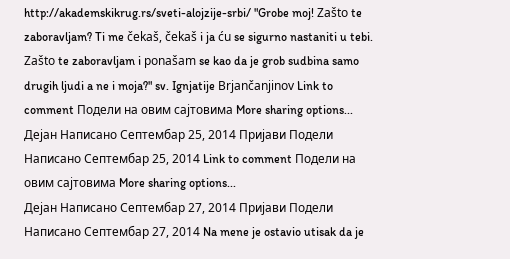http://akademskikrug.rs/sveti-alojzije-srbi/ "Grobe moj! Zašto te zaboravljam? Ti me čekaš, čekaš i ja ću se sigurno nastaniti u tebi. Zašto te zaboravljam i ponašam se kao da je grob sudbina samo drugih ljudi a ne i moja?" sv. Ignjatije Brjančanjinov Link to comment Подели на овим сајтовима More sharing options...
Дејан Написано Септембар 25, 2014 Пријави Подели Написано Септембар 25, 2014 Link to comment Подели на овим сајтовима More sharing options...
Дејан Написано Септембар 27, 2014 Пријави Подели Написано Септембар 27, 2014 Na mene je ostavio utisak da je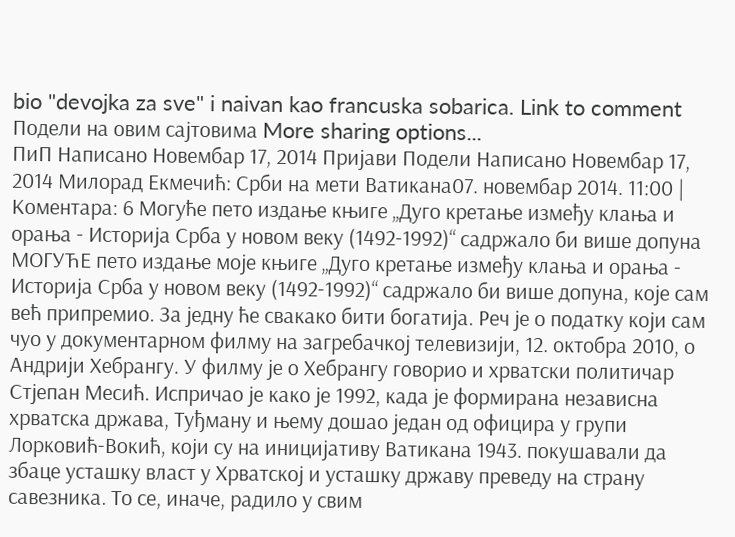bio "devojka za sve" i naivan kao francuska sobarica. Link to comment Подели на овим сајтовима More sharing options...
ПиП Написано Новембар 17, 2014 Пријави Подели Написано Новембар 17, 2014 Милорад Екмечић: Срби на мети Ватикана07. новембар 2014. 11:00 | Коментара: 6 Могуће пето издање књиге „Дуго кретање између клања и орања - Историја Срба у новом веку (1492-1992)“ садржало би више допуна МОГУЋЕ пето издање моје књиге „Дуго кретање између клања и орања - Историја Срба у новом веку (1492-1992)“ садржало би више допуна, које сам већ припремио. За једну ће свакако бити богатија. Реч је о податку који сам чуо у документарном филму на загребачкој телевизији, 12. октобра 2010, о Андрији Хебрангу. У филму је о Хебрангу говорио и хрватски политичар Стјепан Месић. Испричао је како је 1992, када је формирана независна хрватска држава, Туђману и њему дошао један од официра у групи Лорковић-Вокић, који су на иницијативу Ватикана 1943. покушавали да збаце усташку власт у Хрватској и усташку државу преведу на страну савезника. То се, иначе, радило у свим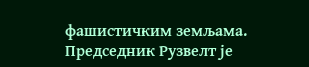фашистичким земљама. Председник Рузвелт је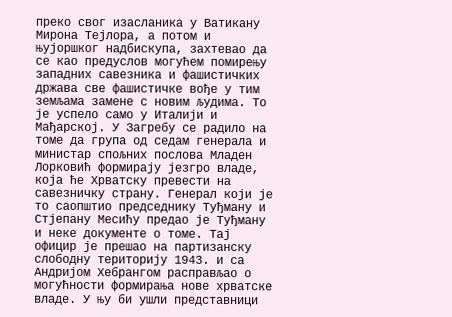преко свог изасланика у Ватикану Мирона Тејлора, а потом и њујоршког надбискупа, захтевао да се као предуслов могућем помирењу западних савезника и фашистичких држава све фашистичке вође у тим земљама замене с новим људима. То је успело само у Италији и Мађарској. У Загребу се радило на томе да група од седам генерала и министар спољних послова Младен Лорковић формирају језгро владе, која ће Хрватску превести на савезничку страну. Генерал који је то саопштио председнику Туђману и Стјепану Месићу предао је Туђману и неке документе о томе. Тај официр је прешао на партизанску слободну територију 1943. и са Андријом Хебрангом расправљао о могућности формирања нове хрватске владе. У њу би ушли представници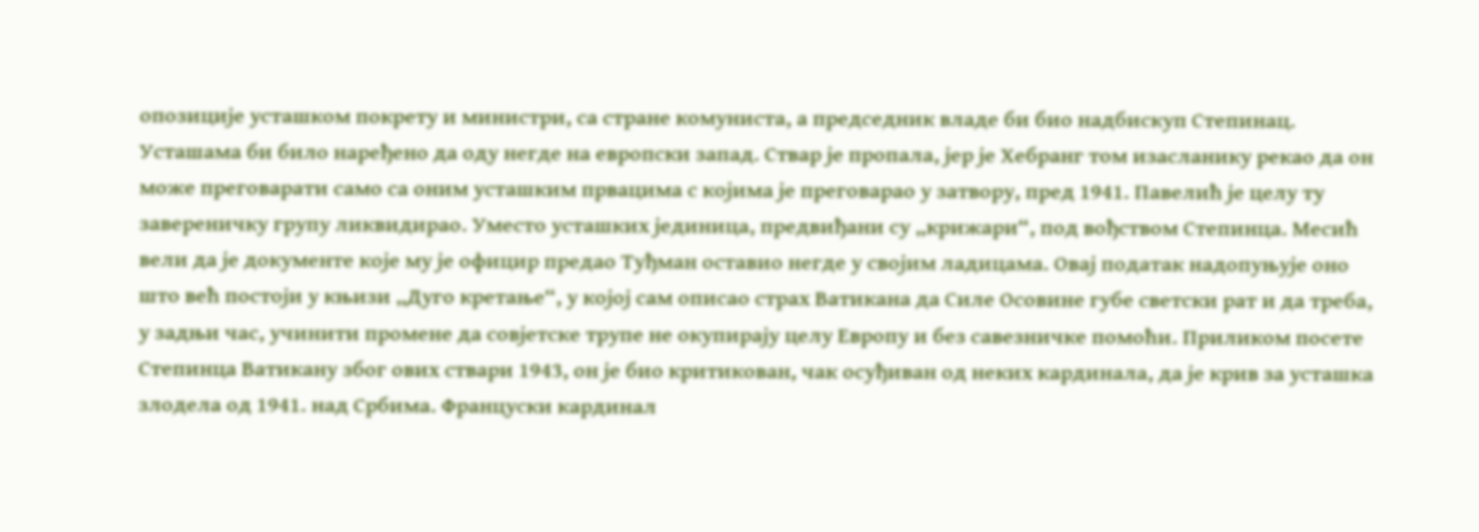опозиције усташком покрету и министри, са стране комуниста, а председник владе би био надбискуп Степинац. Усташама би било наређено да оду негде на европски запад. Ствар је пропала, јер је Хебранг том изасланику рекао да он може преговарати само са оним усташким првацима с којима је преговарао у затвору, пред 1941. Павелић је целу ту завереничку групу ликвидирао. Уместо усташких јединица, предвиђани су „крижари“, под вођством Степинца. Месић вели да је документе које му је официр предао Туђман оставио негде у својим ладицама. Овај податак надопуњује оно што већ постоји у књизи „Дуго кретање“, у којој сам описао страх Ватикана да Силе Осовине губе светски рат и да треба, у задњи час, учинити промене да совјетске трупе не окупирају целу Европу и без савезничке помоћи. Приликом посете Степинца Ватикану због ових ствари 1943, он је био критикован, чак осуђиван од неких кардинала, да је крив за усташка злодела од 1941. над Србима. Француски кардинал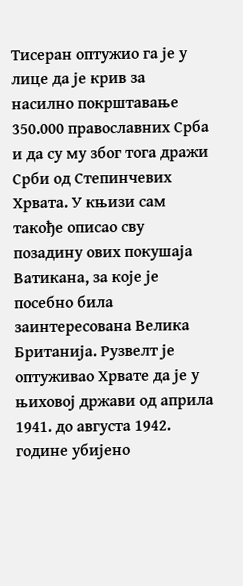Тисеран оптужио га је у лице да је крив за насилно покрштавање 350.000 православних Срба и да су му због тога дражи Срби од Степинчевих Хрвата. У књизи сам такође описао сву позадину ових покушаја Ватикана, за које је посебно била заинтересована Велика Британија. Рузвелт је оптуживао Хрвате да је у њиховој држави од априла 1941. до августа 1942. године убијено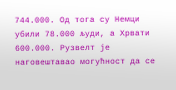744.000. Од тога су Немци убили 78.000 људи, а Хрвати 600.000. Рузвелт је наговештавао могућност да се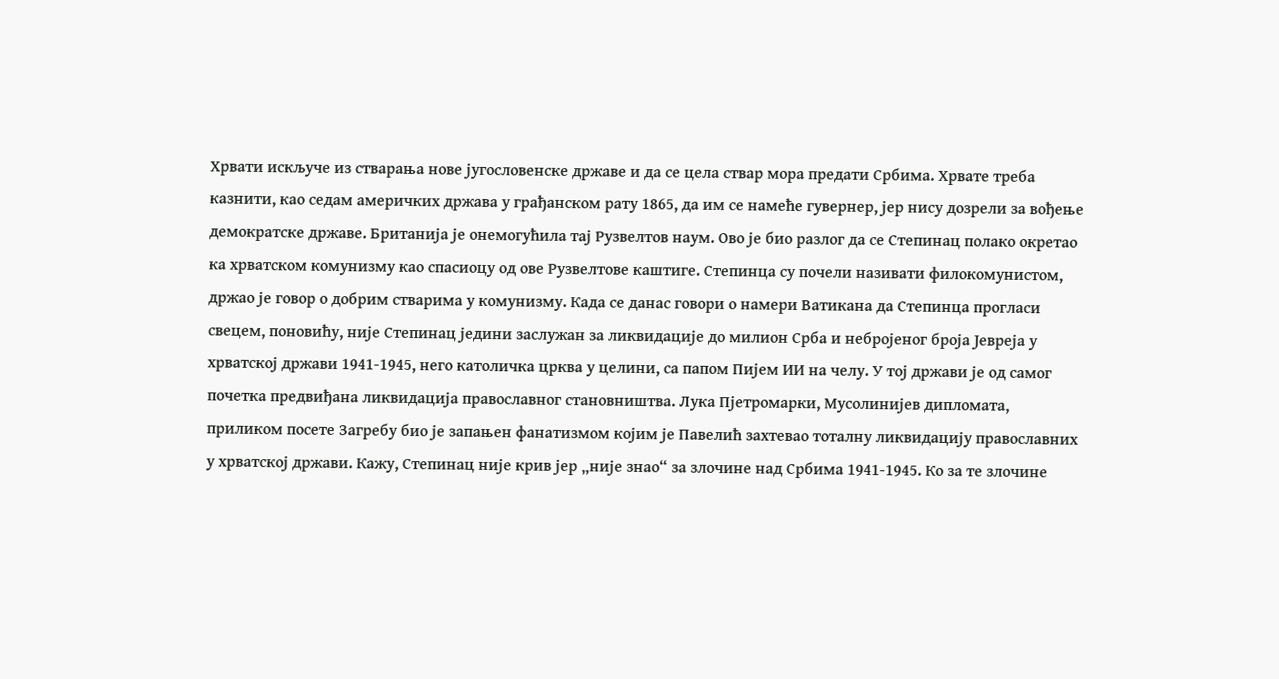Хрвати искључе из стварања нове југословенске државе и да се цела ствар мора предати Србима. Хрвате треба казнити, као седам америчких држава у грађанском рату 1865, да им се намеће гувернер, јер нису дозрели за вођење демократске државе. Британија је онемогућила тај Рузвелтов наум. Ово је био разлог да се Степинац полако окретао ка хрватском комунизму као спасиоцу од ове Рузвелтове каштиге. Степинца су почели називати филокомунистом, држао је говор о добрим стварима у комунизму. Када се данас говори о намери Ватикана да Степинца прогласи свецем, поновићу, није Степинац једини заслужан за ликвидације до милион Срба и небројеног броја Јевреја у хрватској држави 1941-1945, него католичка црква у целини, са папом Пијем ИИ на челу. У тој држави је од самог почетка предвиђана ликвидација православног становништва. Лука Пјетромарки, Мусолинијев дипломата, приликом посете Загребу био је запањен фанатизмом којим је Павелић захтевао тоталну ликвидацију православних у хрватској држави. Кажу, Степинац није крив јер „није знао“ за злочине над Србима 1941-1945. Ко за те злочине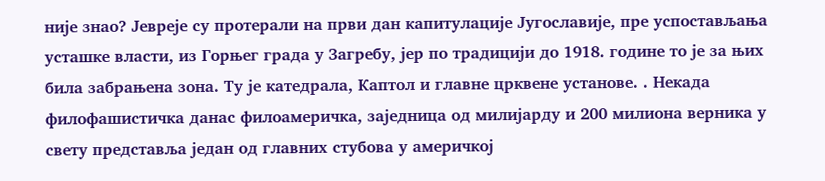није знао? Јевреје су протерали на први дан капитулације Југославије, пре успостављања усташке власти, из Горњег града у Загребу, јер по традицији до 1918. године то је за њих била забрањена зона. Ту је катедрала, Каптол и главне црквене установе. . Некада филофашистичка данас филоамеричка, заједница од милијарду и 200 милиона верника у свету представља један од главних стубова у америчкој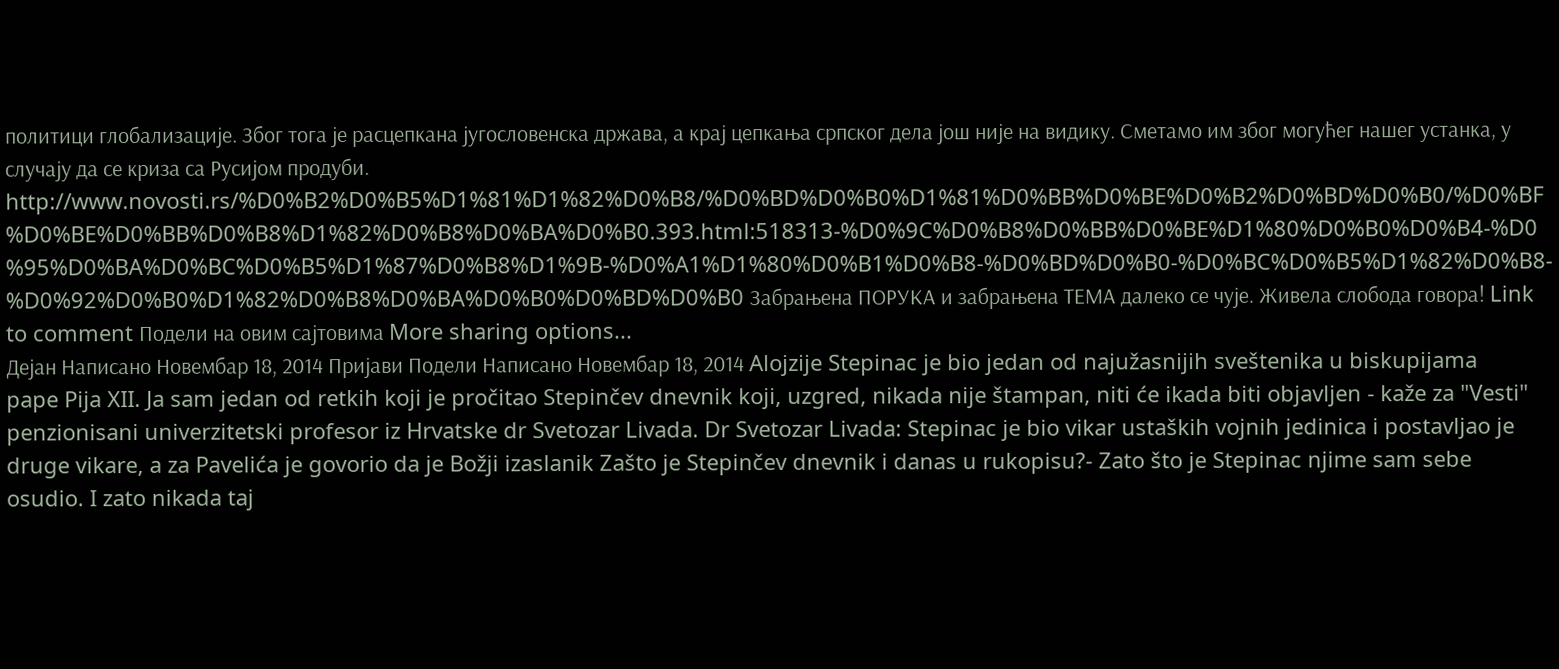политици глобализације. Због тога је расцепкана југословенска држава, а крај цепкања српског дела још није на видику. Сметамо им због могућег нашег устанка, у случају да се криза са Русијом продуби. http://www.novosti.rs/%D0%B2%D0%B5%D1%81%D1%82%D0%B8/%D0%BD%D0%B0%D1%81%D0%BB%D0%BE%D0%B2%D0%BD%D0%B0/%D0%BF%D0%BE%D0%BB%D0%B8%D1%82%D0%B8%D0%BA%D0%B0.393.html:518313-%D0%9C%D0%B8%D0%BB%D0%BE%D1%80%D0%B0%D0%B4-%D0%95%D0%BA%D0%BC%D0%B5%D1%87%D0%B8%D1%9B-%D0%A1%D1%80%D0%B1%D0%B8-%D0%BD%D0%B0-%D0%BC%D0%B5%D1%82%D0%B8-%D0%92%D0%B0%D1%82%D0%B8%D0%BA%D0%B0%D0%BD%D0%B0 Забрањена ПОРУКА и забрањена ТЕМА далеко се чује. Живела слобода говора! Link to comment Подели на овим сајтовима More sharing options...
Дејан Написано Новембар 18, 2014 Пријави Подели Написано Новембар 18, 2014 Alojzije Stepinac je bio jedan od najužasnijih sveštenika u biskupijama pape Pija XII. Ja sam jedan od retkih koji je pročitao Stepinčev dnevnik koji, uzgred, nikada nije štampan, niti će ikada biti objavljen - kaže za "Vesti" penzionisani univerzitetski profesor iz Hrvatske dr Svetozar Livada. Dr Svetozar Livada: Stepinac je bio vikar ustaških vojnih jedinica i postavljao je druge vikare, a za Pavelića je govorio da je Božji izaslanik Zašto je Stepinčev dnevnik i danas u rukopisu?- Zato što je Stepinac njime sam sebe osudio. I zato nikada taj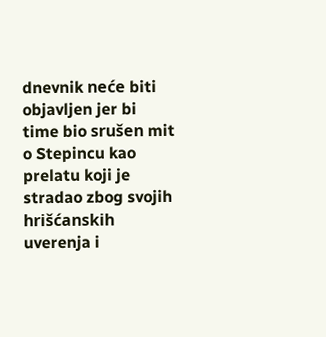dnevnik neće biti objavljen jer bi time bio srušen mit o Stepincu kao prelatu koji je stradao zbog svojih hrišćanskih uverenja i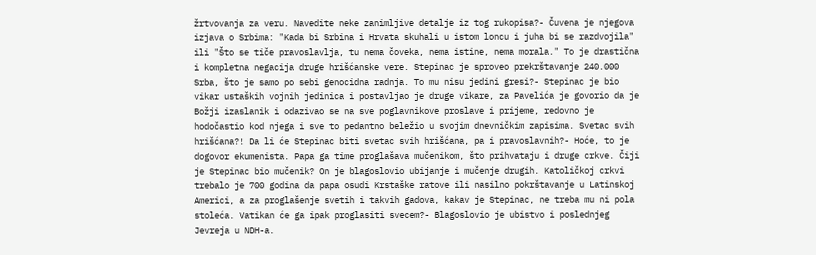žrtvovanja za veru. Navedite neke zanimljive detalje iz tog rukopisa?- Čuvena je njegova izjava o Srbima: "Kada bi Srbina i Hrvata skuhali u istom loncu i juha bi se razdvojila" ili "Što se tiče pravoslavlja, tu nema čoveka, nema istine, nema morala." To je drastična i kompletna negacija druge hrišćanske vere. Stepinac je sproveo prekrštavanje 240.000 Srba, što je samo po sebi genocidna radnja. To mu nisu jedini gresi?- Stepinac je bio vikar ustaških vojnih jedinica i postavljao je druge vikare, za Pavelića je govorio da je Božji izaslanik i odazivao se na sve poglavnikove proslave i prijeme, redovno je hodočastio kod njega i sve to pedantno beležio u svojim dnevničkim zapisima. Svetac svih hrišćana?! Da li će Stepinac biti svetac svih hrišćana, pa i pravoslavnih?- Hoće, to je dogovor ekumenista. Papa ga time proglašava mučenikom, što prihvataju i druge crkve. Čiji je Stepinac bio mučenik? On je blagoslovio ubijanje i mučenje drugih. Katoličkoj crkvi trebalo je 700 godina da papa osudi Krstaške ratove ili nasilno pokrštavanje u Latinskoj Americi, a za proglašenje svetih i takvih gadova, kakav je Stepinac, ne treba mu ni pola stoleća. Vatikan će ga ipak proglasiti svecem?- Blagoslovio je ubistvo i poslednjeg Jevreja u NDH-a.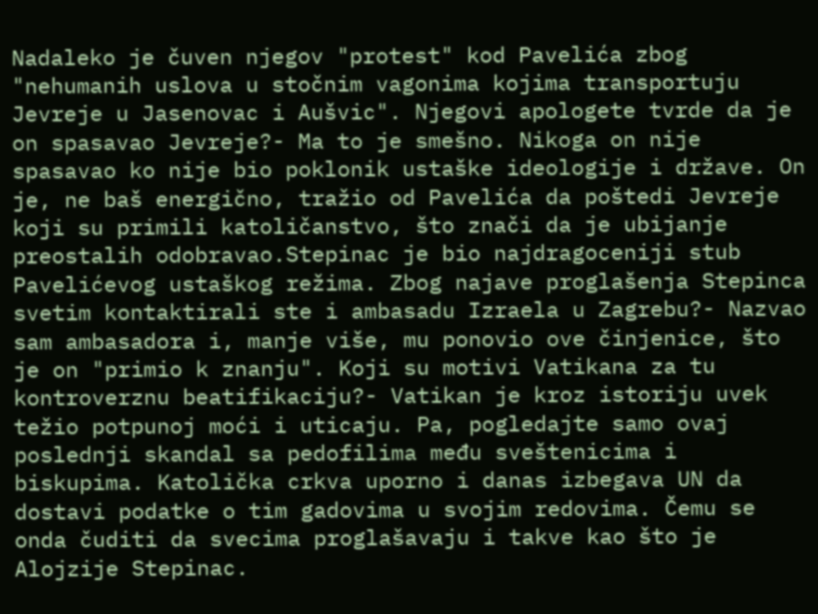Nadaleko je čuven njegov "protest" kod Pavelića zbog "nehumanih uslova u stočnim vagonima kojima transportuju Jevreje u Jasenovac i Aušvic". Njegovi apologete tvrde da je on spasavao Jevreje?- Ma to je smešno. Nikoga on nije spasavao ko nije bio poklonik ustaške ideologije i države. On je, ne baš energično, tražio od Pavelića da poštedi Jevreje koji su primili katoličanstvo, što znači da je ubijanje preostalih odobravao.Stepinac je bio najdragoceniji stub Pavelićevog ustaškog režima. Zbog najave proglašenja Stepinca svetim kontaktirali ste i ambasadu Izraela u Zagrebu?- Nazvao sam ambasadora i, manje više, mu ponovio ove činjenice, što je on "primio k znanju". Koji su motivi Vatikana za tu kontroverznu beatifikaciju?- Vatikan je kroz istoriju uvek težio potpunoj moći i uticaju. Pa, pogledajte samo ovaj poslednji skandal sa pedofilima među sveštenicima i biskupima. Katolička crkva uporno i danas izbegava UN da dostavi podatke o tim gadovima u svojim redovima. Čemu se onda čuditi da svecima proglašavaju i takve kao što je Alojzije Stepinac.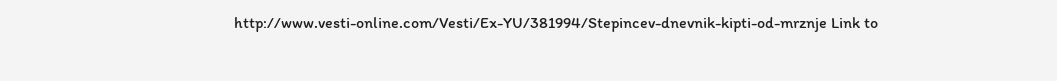http://www.vesti-online.com/Vesti/Ex-YU/381994/Stepincev-dnevnik-kipti-od-mrznje Link to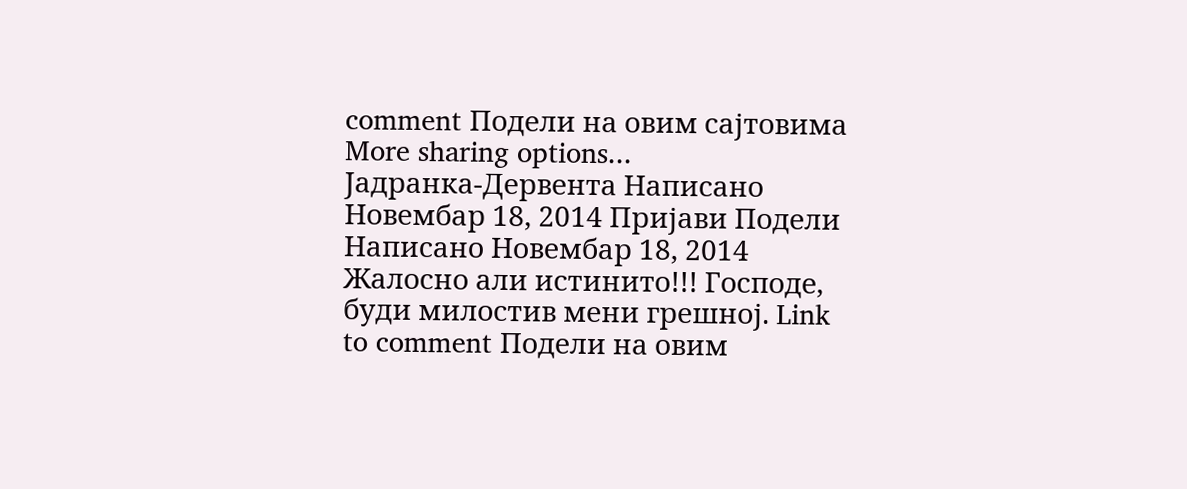comment Подели на овим сајтовима More sharing options...
Јадранка-Дервента Написано Новембар 18, 2014 Пријави Подели Написано Новембар 18, 2014 Жалосно али истинито!!! Господе, буди милостив мени грешној. Link to comment Подели на овим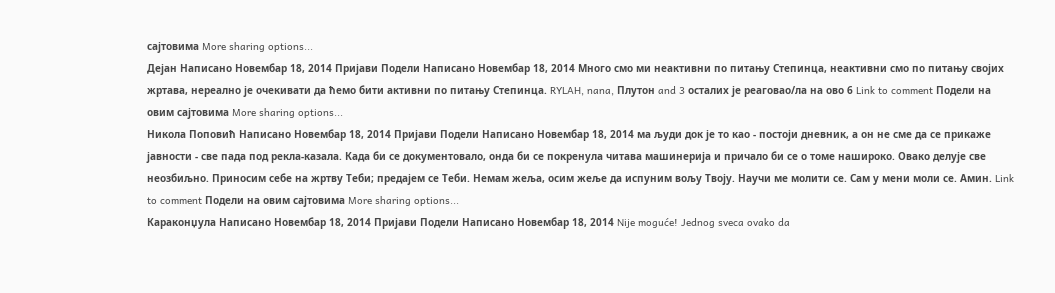сајтовима More sharing options...
Дејан Написано Новембар 18, 2014 Пријави Подели Написано Новембар 18, 2014 Много смо ми неактивни по питању Степинца, неактивни смо по питању својих жртава, нереално је очекивати да ћемо бити активни по питању Степинца. RYLAH, nana, Плутон and 3 осталих је реаговао/ла на ово 6 Link to comment Подели на овим сајтовима More sharing options...
Никола Поповић Написано Новембар 18, 2014 Пријави Подели Написано Новембар 18, 2014 ма људи док је то као - постоји дневник, а он не сме да се прикаже јавности - све пада под рекла-казала. Када би се документовало, онда би се покренула читава машинерија и причало би се о томе нашироко. Овако делује све неозбиљно. Приносим себе на жртву Теби; предајем се Теби. Немам жеља, осим жеље да испуним вољу Твоју. Научи ме молити се. Сам у мени моли се. Амин. Link to comment Подели на овим сајтовима More sharing options...
Караконџула Написано Новембар 18, 2014 Пријави Подели Написано Новембар 18, 2014 Nije moguće! Jednog sveca ovako da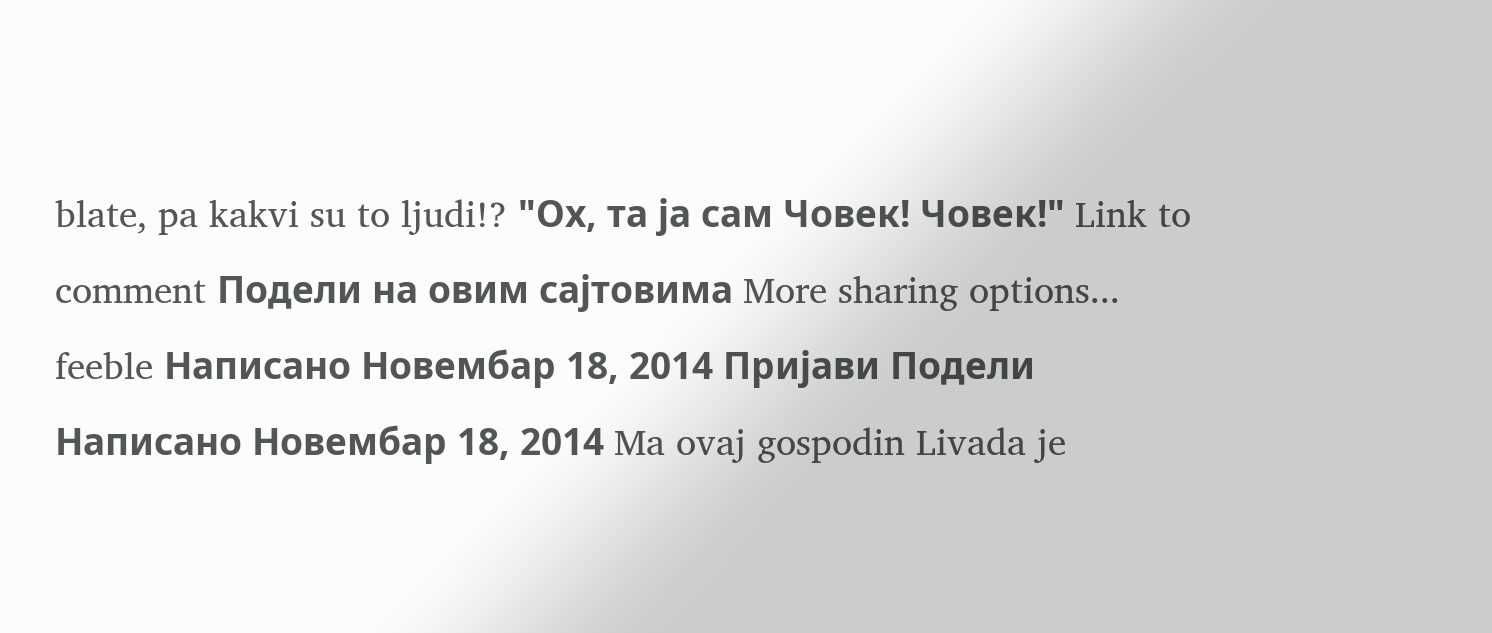blate, pa kakvi su to ljudi!? "Ох, та ја сам Човек! Човек!" Link to comment Подели на овим сајтовима More sharing options...
feeble Написано Новембар 18, 2014 Пријави Подели Написано Новембар 18, 2014 Ma ovaj gospodin Livada je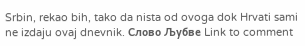Srbin, rekao bih, tako da nista od ovoga dok Hrvati sami ne izdaju ovaj dnevnik. Слово Љубве Link to comment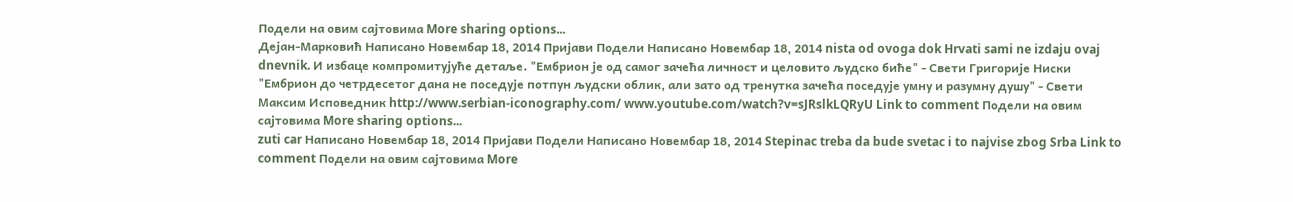Подели на овим сајтовима More sharing options...
Дејан-Марковић Написано Новембар 18, 2014 Пријави Подели Написано Новембар 18, 2014 nista od ovoga dok Hrvati sami ne izdaju ovaj dnevnik. И избаце компромитујуће детаље. "Ембрион је од самог зачећа личност и целовито људско биће" - Свети Григорије Ниски "Ембрион до четрдесетог дана не поседује потпун људски облик, али зато од тренутка зачећа поседује умну и разумну душу" - Свети Максим Исповедник http://www.serbian-iconography.com/ www.youtube.com/watch?v=sJRslkLQRyU Link to comment Подели на овим сајтовима More sharing options...
zuti car Написано Новембар 18, 2014 Пријави Подели Написано Новембар 18, 2014 Stepinac treba da bude svetac i to najvise zbog Srba Link to comment Подели на овим сајтовима More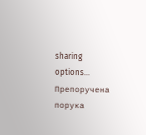sharing options...
Препоручена порука